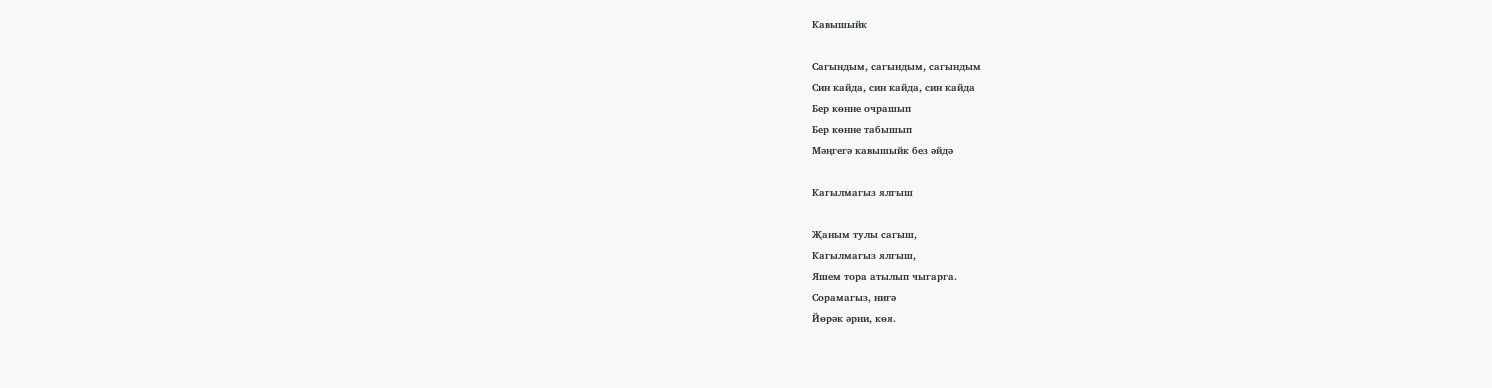Кавышыйк

Сагындым, сагындым, сагындым
Син кайда, син кайда, син кайда
Бер көнне очрашып
Бер көнне табышып
Мәңгегә кавышыйк без әйдә

Кагылмагыз ялгыш

Җаным тулы сагыш,
Кагылмагыз ялгыш,
Яшем тора атылып чыгарга.
Сорамагыз, нигә
Йөрәк әрни, көя.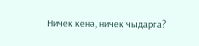Ничек кенә, ничек чыдарга?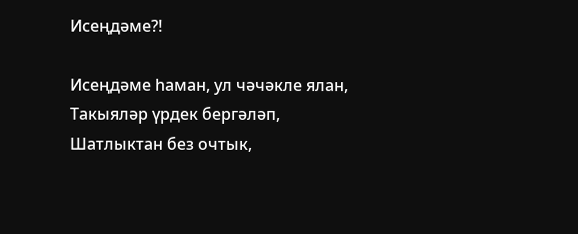Исеңдәме?!

Исеңдәме һаман, ул чәчәкле ялан,
Такыяләр үрдек бергәләп,
Шатлыктан без очтык,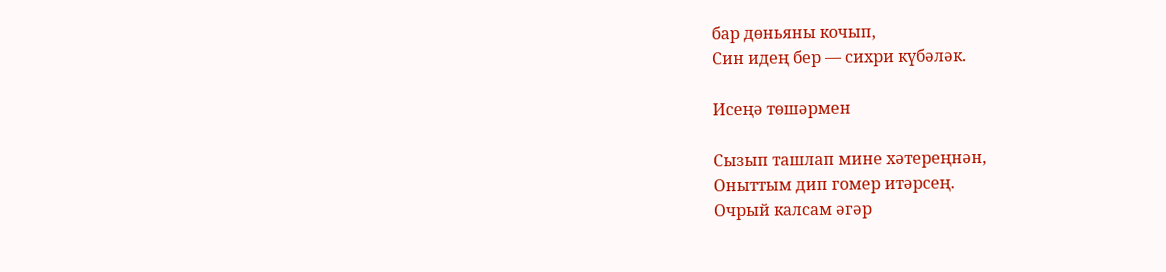бар дөньяны кочып,
Син идең бер — сихри күбәләк.

Исеңә төшәрмен

Сызып ташлап мине хәтереңнән,
Оныттым дип гомер итәрсең.
Очрый калсам әгәр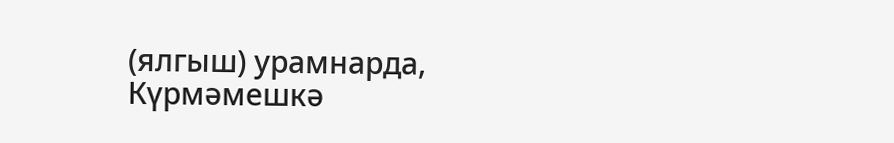(ялгыш) урамнарда,
Күрмәмешкә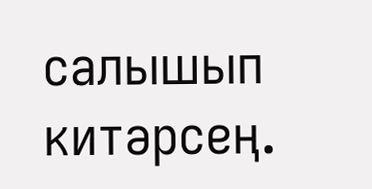салышып китәрсең.